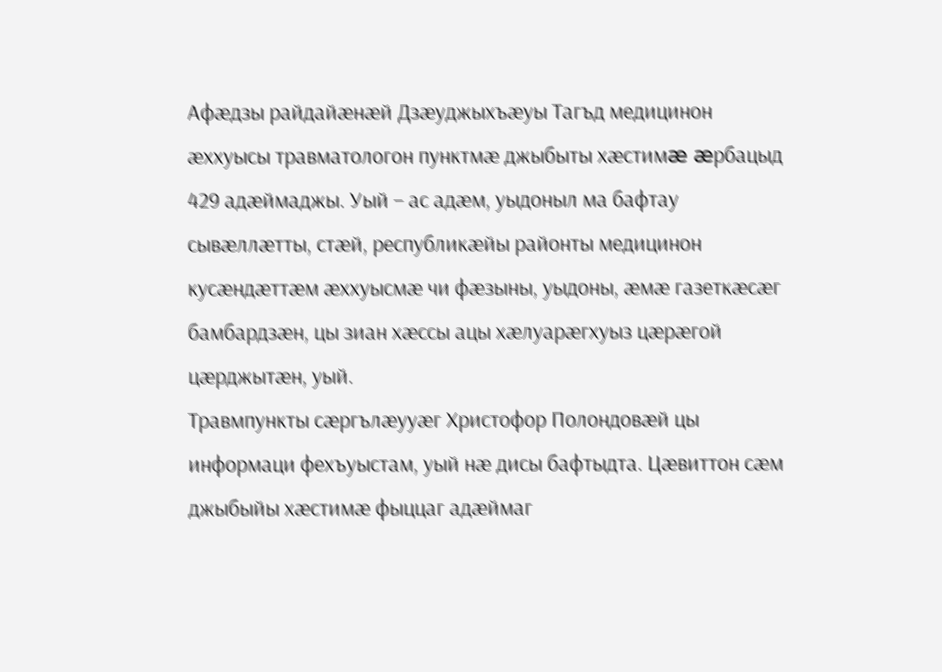Афæдзы райдайæнæй Дзæуджыхъæуы Тагъд медицинон æххуысы травматологон пунктмæ джыбыты хæстимæ æрбацыд 429 адæймаджы. Уый – ас адæм, уыдоныл ма бафтау сывæллæтты, стæй, республикæйы районты медицинон кусæндæттæм æххуысмæ чи фæзыны, уыдоны, æмæ газеткæсæг бамбардзæн, цы зиан хæссы ацы хæлуарæгхуыз цæрæгой цæрджытæн, уый.
Травмпункты сæргълæууæг Христофор Полондовæй цы информаци фехъуыстам, уый нæ дисы бафтыдта. Цæвиттон сæм джыбыйы хæстимæ фыццаг адæймаг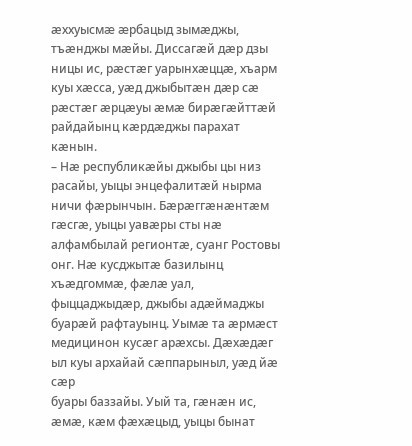æххуысмæ æрбацыд зымæджы, тъæнджы мæйы. Диссагæй дæр дзы ницы ис, рæстæг уарынхæццæ, хъарм куы хæсса, уæд джыбытæн дæр сæ рæстæг æрцæуы æмæ бирæгæйттæй райдайынц кæрдæджы парахат кæнын.
– Нæ республикæйы джыбы цы низ расайы, уыцы энцефалитæй нырма ничи фæрынчын. Бæрæггæнæнтæм гæсгæ, уыцы уавæры сты нæ алфамбылай регионтæ, суанг Ростовы онг. Нæ кусджытæ базилынц хъæдгоммæ, фæлæ уал, фыццаджыдæр, джыбы адæймаджы буарæй рафтауынц. Уымæ та æрмæст медицинон кусæг арæхсы. Дæхæдæг ыл куы архайай сæппарыныл, уæд йæ сæр
буары баззайы. Уый та, гæнæн ис, æмæ, кæм фæхæцыд, уыцы бынат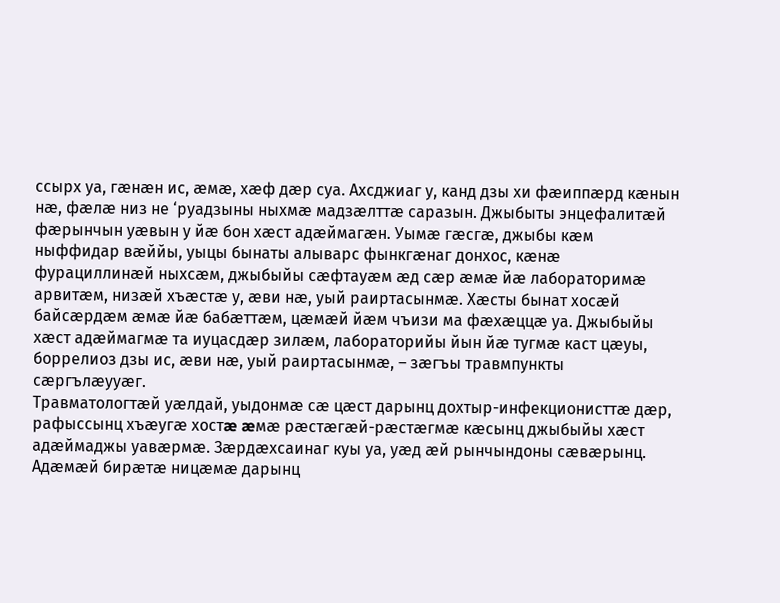ссырх уа, гæнæн ис, æмæ, хæф дæр суа. Ахсджиаг у, канд дзы хи фæиппæрд кæнын нæ, фæлæ низ не ‘руадзыны ныхмæ мадзæлттæ саразын. Джыбыты энцефалитæй фæрынчын уæвын у йæ бон хæст адæймагæн. Уымæ гæсгæ, джыбы кæм ныффидар вæййы, уыцы бынаты алыварс фынкгæнаг донхос, кæнæ фурациллинæй ныхсæм, джыбыйы сæфтауæм æд сæр æмæ йæ лабораторимæ арвитæм, низæй хъæстæ у, æви нæ, уый раиртасынмæ. Хæсты бынат хосæй байсæрдæм æмæ йæ бабæттæм, цæмæй йæм чъизи ма фæхæццæ уа. Джыбыйы хæст адæймагмæ та иуцасдæр зилæм, лабораторийы йын йæ тугмæ каст цæуы, боррелиоз дзы ис, æви нæ, уый раиртасынмæ, – зæгъы травмпункты сæргълæууæг.
Травматологтæй уæлдай, уыдонмæ сæ цæст дарынц дохтыр-инфекционисттæ дæр, рафыссынц хъæугæ хостæ æмæ рæстæгæй-рæстæгмæ кæсынц джыбыйы хæст адæймаджы уавæрмæ. Зæрдæхсаинаг куы уа, уæд æй рынчындоны сæвæрынц. Адæмæй бирæтæ ницæмæ дарынц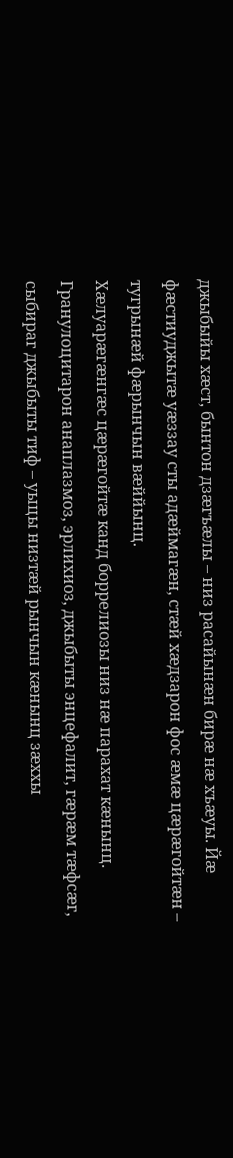джыбыйы хæст, бынтон дзæгъæлы – низ расайынæн бирæ нæ хъæуы. Йæ фæстиуджытæ уæззау сты адæймагæн, стæй хæдзарон фос æмæ цæрæгойтæн – тугрынæй фæрынчын вæййынц.
Хæлуарæгæнгæс цæрæгойтæ канд боррелиозы низ нæ парахат кæнынц. Гранулоцитарон анаплазмоз, эрлихиоз, джыбыты энцефалит, гæрæм тæфсæг, сыбираг джыбыты тиф – уыцы низтæй рынчын кæнынц зæххы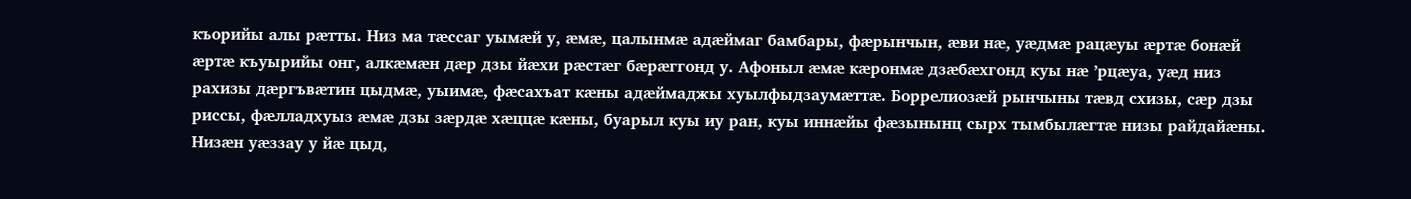къорийы алы рæтты. Низ ма тæссаг уымæй у, æмæ, цалынмæ адæймаг бамбары, фæрынчын, æви нæ, уæдмæ рацæуы æртæ бонæй æртæ къуырийы онг, алкæмæн дæр дзы йæхи рæстæг бæрæггонд у. Афоныл æмæ кæронмæ дзæбæхгонд куы нæ ’рцæуа, уæд низ рахизы дæргъвæтин цыдмæ, уыимæ, фæсахъат кæны адæймаджы хуылфыдзаумæттæ. Боррелиозæй рынчыны тæвд схизы, сæр дзы риссы, фæлладхуыз æмæ дзы зæрдæ хæццæ кæны, буарыл куы иу ран, куы иннæйы фæзынынц сырх тымбылæгтæ низы райдайæны. Низæн уæззау у йæ цыд,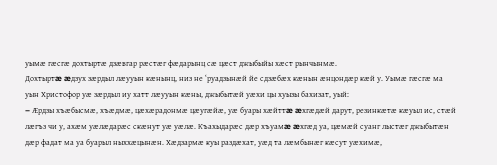уымæ гæсгæ дохтыртæ дзæвгар рæстæг фæдарынц сæ цæст джыбыйы хæст рынчынмæ.
Дохтыртæ æдзух зæрдыл лæууын кæнынц, низ не ‘руадзынæй йе сдзæбæх кæнын æнцондæр кæй у. Уымæ гæсгæ ма уын Христофор уæ зæрдыл иу хатт лæууын кæны, джыбытæй уæхи цы хуызы бахизат, уый:
– Æрдзы хъæбысмæ, хъæдмæ, цæхæрадонмæ цæугæйæ, уæ буары хæйттæ æхгæдæй дарут, резинкæтæ кæуыл ис, стæй лæгъз чи у, ахæм уæлæдарæс скæнут уæ уæлæ. Къахыдарæс дæр хъуамæ æхгæд уа, цæмæй суанг лыстæг джыбытæн дæр фадат ма уа буарыл ныххæцынæн. Хæдзармæ куы раздæхат, уæд та лæмбынæг кæсут уæхимæ,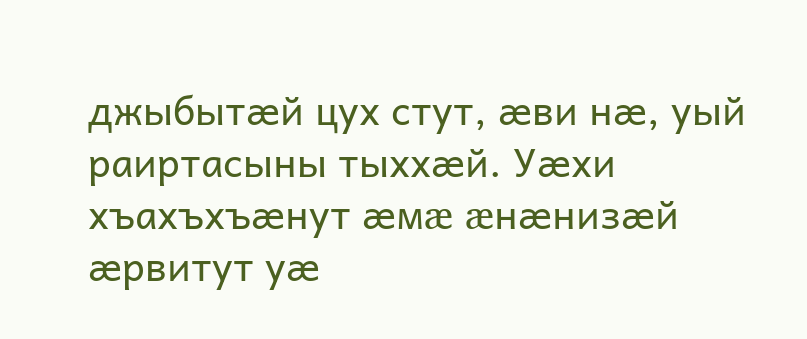джыбытæй цух стут, æви нæ, уый раиртасыны тыххæй. Уæхи хъахъхъæнут æмæ æнæнизæй æрвитут уæ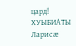цард!
ХУЫБИАТЫ Ларисæ